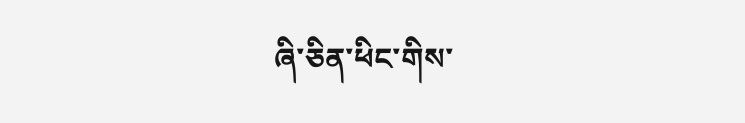ཞི་ཅིན་ཕིང་གིས་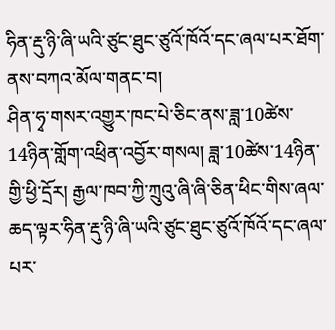ཧིན་རྡུ་ཉི་ཞི་ཡའི་ཙུང་ཐུང་ཙུའོ་ཁོའོ་དང་ཞལ་པར་ཐོག་ནས་བཀའ་མོལ་གནང་བ།
ཤིན་ཧྭ་གསར་འགྱུར་ཁང་པེ་ཅིང་ནས་ཟླ་10ཚེས་14ཉིན་གློག་འཕྲིན་འབྱོར་གསལ། ཟླ་10ཚེས་14ཉིན་གྱི་ཕྱི་དྲོར། རྒྱལ་ཁབ་ཀྱི་ཀྲུའུ་ཞི་ཞི་ཅིན་ཕིང་གིས་ཞལ་ཆད་ལྟར་ཧིན་རྡུ་ཉི་ཞི་ཡའི་ཙུང་ཐུང་ཙུའོ་ཁོའོ་དང་ཞལ་པར་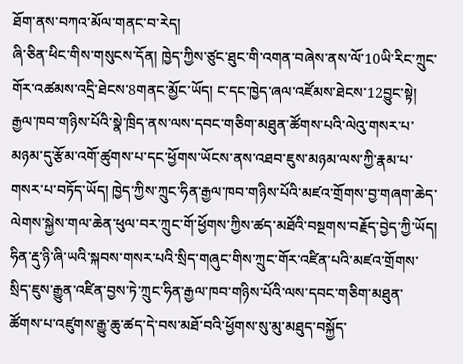ཐོག་ནས་བཀའ་མོལ་གནང་བ་རེད།
ཞི་ཅིན་ཕིང་གིས་གསུངས་དོན། ཁྱེད་ཀྱིས་ཙུང་ཐུང་གི་འགན་བཞེས་ནས་ལོ་10ཡི་རིང་ཀྲུང་གོར་འཚམས་འདྲི་ཐེངས་8གནང་མྱོང་ཡོད། ང་དང་ཁྱེད་ཞལ་འཛོམས་ཐེངས་12བྱུང་སྟེ། རྒྱལ་ཁབ་གཉིས་པོའི་སྣེ་ཁྲིད་ནས་ལས་དབང་གཅིག་མཐུན་ཚོགས་པའི་ལེའུ་གསར་པ་མཉམ་དུ་རྩོམ་འགོ་ཚུགས་པ་དང་ཕྱོགས་ཡོངས་ནས་འཐབ་ཇུས་མཉམ་ལས་ཀྱི་རྣམ་པ་གསར་པ་བཏོད་ཡོད། ཁྱེད་ཀྱིས་ཀྲུང་ཧིན་རྒྱལ་ཁབ་གཉིས་པོའི་མཛའ་གྲོགས་བྱ་གཞག་ཆེད་ལེགས་སྐྱེས་གལ་ཆེན་ཕུལ་བར་ཀྲུང་གོ་ཕྱོགས་ཀྱིས་ཚད་མཐོའི་བསྔགས་བརྗོད་བྱེད་ཀྱི་ཡོད། ཧིན་རྡུ་ཉི་ཞི་ཡའི་སྐབས་གསར་པའི་སྲིད་གཞུང་གིས་ཀྲུང་གོར་འཛིན་པའི་མཛའ་གྲོགས་སྲིད་ཇུས་རྒྱུན་འཛིན་བྱས་ཏེ་ཀྲུང་ཧིན་རྒྱལ་ཁབ་གཉིས་པོའི་ལས་དབང་གཅིག་མཐུན་ཚོགས་པ་འཛུགས་རྒྱུ་ཆུ་ཚད་དེ་བས་མཐོ་བའི་ཕྱོགས་སུ་མུ་མཐུད་བསྐྱོད་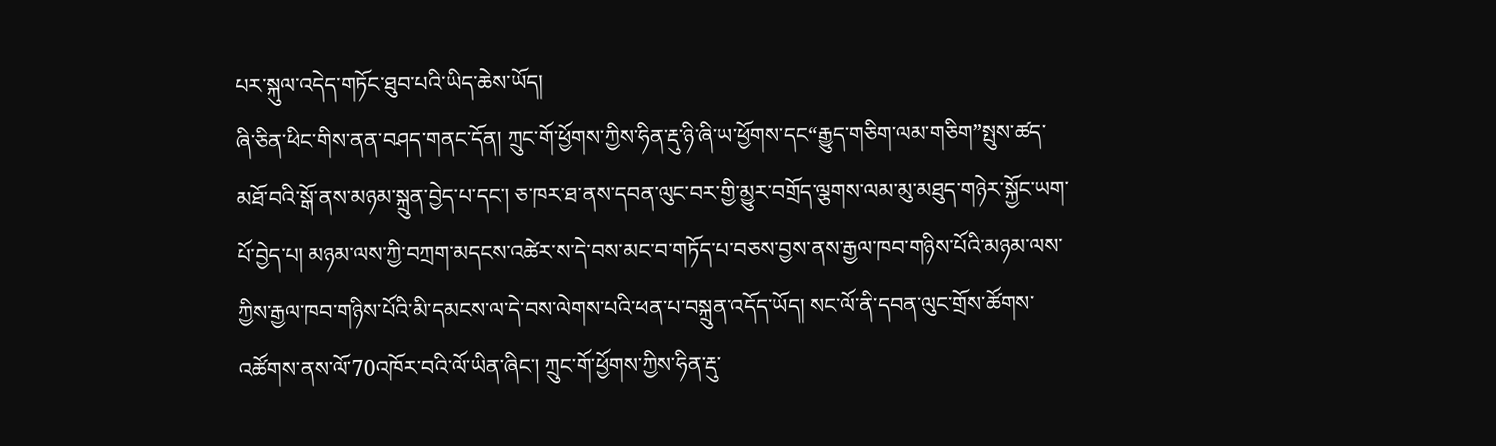པར་སྐུལ་འདེད་གཏོང་ཐུབ་པའི་ཡིད་ཆེས་ཡོད།
ཞི་ཅིན་ཕིང་གིས་ནན་བཤད་གནང་དོན། ཀྲུང་གོ་ཕྱོགས་ཀྱིས་ཧིན་རྡུ་ཉི་ཞི་ཡ་ཕྱོགས་དང“རྒྱུད་གཅིག་ལམ་གཅིག”སྤུས་ཚད་མཐོ་བའི་སྒོ་ནས་མཉམ་སྐྲུན་བྱེད་པ་དང་། ཅ་ཁར་ཐ་ནས་དབན་ལུང་བར་གྱི་མྱུར་བགྲོད་ལྕགས་ལམ་མུ་མཐུད་གཉེར་སྐྱོང་ཡག་པོ་བྱེད་པ། མཉམ་ལས་ཀྱི་བཀྲག་མདངས་འཚེར་ས་དེ་བས་མང་བ་གཏོད་པ་བཅས་བྱས་ནས་རྒྱལ་ཁབ་གཉིས་པོའི་མཉམ་ལས་ཀྱིས་རྒྱལ་ཁབ་གཉིས་པོའི་མི་དམངས་ལ་དེ་བས་ལེགས་པའི་ཕན་པ་བསྐྲུན་འདོད་ཡོད། སང་ལོ་ནི་དབན་ལུང་གྲོས་ཚོགས་འཚོགས་ནས་ལོ་70འཁོར་བའི་ལོ་ཡིན་ཞིང་། ཀྲུང་གོ་ཕྱོགས་ཀྱིས་ཧིན་རྡུ་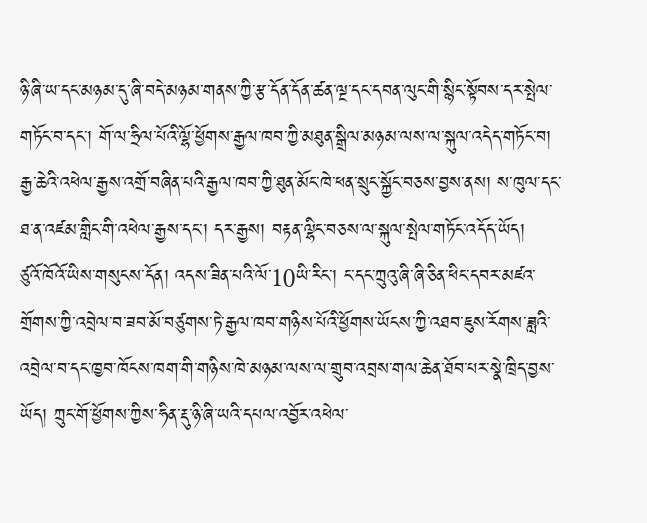ཉི་ཞི་ཡ་དང་མཉམ་དུ་ཞི་བདེ་མཉམ་གནས་ཀྱི་རྩ་དོན་དོན་ཚན་ལྔ་དང་དབན་ལུང་གི་སྙིང་སྟོབས་དར་སྤེལ་གཏོང་བ་དང་། གོ་ལ་ཧྲིལ་པོའི་ལྷོ་ཕྱོགས་རྒྱལ་ཁབ་ཀྱི་མཐུན་སྒྲིལ་མཉམ་ལས་ལ་སྐུལ་འདེད་གཏོང་བ། རྒྱ་ཆེའི་འཕེལ་རྒྱས་འགྲོ་བཞིན་པའི་རྒྱལ་ཁབ་ཀྱི་ཐུན་མོང་ཁེ་ཕན་སྲུང་སྐྱོང་བཅས་བྱས་ནས། ས་ཁུལ་དང་ཐ་ན་འཛམ་གླིང་གི་འཕེལ་རྒྱས་དང་། དར་རྒྱས། བརྟན་ལྷིང་བཅས་ལ་སྐུལ་སྤེལ་གཏོང་འདོད་ཡོད།
ཙུའོ་ཁོའོ་ཡིས་གསུངས་དོན། འདས་ཟིན་པའི་ལོ་10ཡི་རིང་། ང་དང་ཀྲུའུ་ཞི་ཞི་ཅིན་ཕིང་དབར་མཛའ་གྲོགས་ཀྱི་འབྲེལ་བ་ཟབ་མོ་བཙུགས་ཏེ་རྒྱལ་ཁབ་གཉིས་པོའི་ཕྱོགས་ཡོངས་ཀྱི་འཐབ་ཇུས་རོགས་ཟླའི་འབྲེལ་བ་དང་ཁྱབ་ཁོངས་ཁག་གི་གཉིས་ཁེ་མཉམ་ལས་ལ་གྲུབ་འབྲས་གལ་ཆེན་ཐོབ་པར་སྣེ་ཁྲིད་བྱས་ཡོད། ཀྲུང་གོ་ཕྱོགས་ཀྱིས་ཧིན་རྡུ་ཉི་ཞི་ཡའི་དཔལ་འབྱོར་འཕེལ་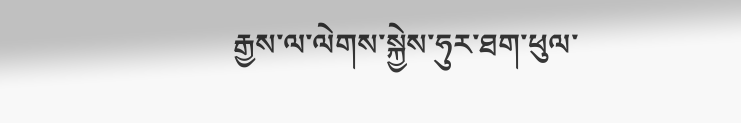རྒྱས་ལ་ལེགས་སྐྱེས་ཧུར་ཐག་ཕུལ་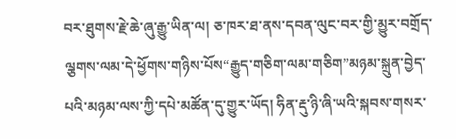བར་ཐུགས་རྗེ་ཆེ་ཞུ་རྒྱུ་ཡིན་ལ། ཅ་ཁར་ཐ་ནས་དབན་ལུང་བར་གྱི་མྱུར་བགྲོད་ལྕགས་ལམ་དེ་ཕྱོགས་གཉིས་པོས“རྒྱུད་གཅིག་ལམ་གཅིག”མཉམ་སྐྲུན་བྱེད་པའི་མཉམ་ལས་ཀྱི་དཔེ་མཚོན་དུ་གྱུར་ཡོད། ཧིན་རྡུ་ཉི་ཞི་ཡའི་སྐབས་གསར་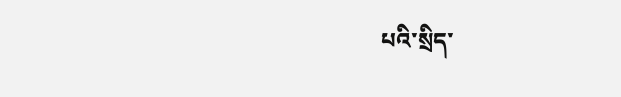པའི་སྲིད་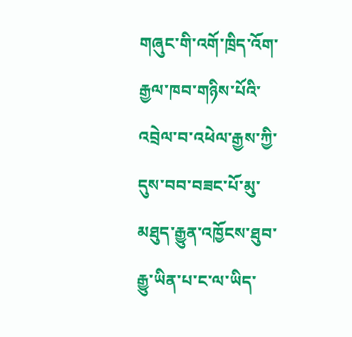གཞུང་གི་འགོ་ཁྲིད་འོག་རྒྱལ་ཁབ་གཉིས་པོའི་འབྲེལ་བ་འཕེལ་རྒྱས་ཀྱི་དུས་བབ་བཟང་པོ་མུ་མཐུད་རྒྱུན་འཁྱོངས་ཐུབ་རྒྱུ་ཡིན་པ་ང་ལ་ཡིད་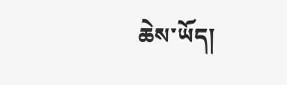ཆེས་ཡོད།